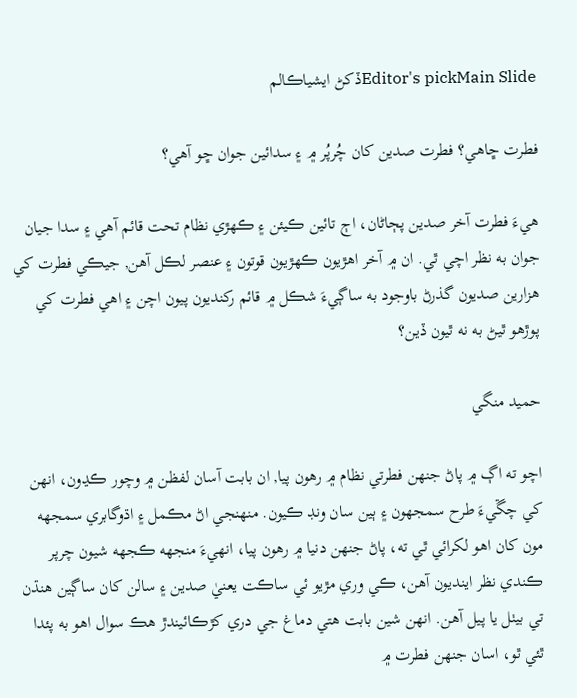Editor's pickMain Slideڏکڻ ايشياڪالم

فطرت ڇاهي؟ فطرت صدين کان چُرپُر ۾ ۽ سدائين جوان ڇو آھي؟

هيءَ فطرت آخر صدين پڄاڻان، اڄ تائين ڪيئن ۽ ڪهڙي نظام تحت قائم آهي ۽ سدا جيان جوان به نظر اچي ٿي. ان ۾ آخر اهڙيون ڪهڙيون قوتون ۽ عنصر لڪل آهن, جيڪي فطرت کي هزارين صديون گذرڻ باوجود به ساڳيءَ شڪل ۾ قائم رکنديون پيون اچن ۽ اهي فطرت کي پوڙهو ٿيڻ به نه ٿيون ڏين؟

حميد منگي

اچو ته اڳ ۾ پاڻ جنهن فطرتي نظام ۾ رهون پيا, ان بابت آسان لفظن ۾ وچور ڪڍون، انهن کي چڱيءَ طرح سمجهون ۽ ٻين سان ونڊ ڪيون. منهنجي اڻ مڪمل ۽ اڌوگابري سمجهه مون کان اهو لکرائي ٿي ته، پاڻ جنهن دنيا ۾ رهون پيا، انهيءَ منجهه ڪجهه شيون چرپر ڪندي نظر اينديون آهن، ڪي وري مڙيو ئي ساڪت يعنيٰ صدين ۽ سالن کان ساڳين هنڌن تي بيٺل يا پيل آهن. انهن شين بابت هتي دماغ جي دري کڙڪائيندڙ هڪ سوال اهو به پئدا ٿئي ٿو، اسان جنهن فطرت ۾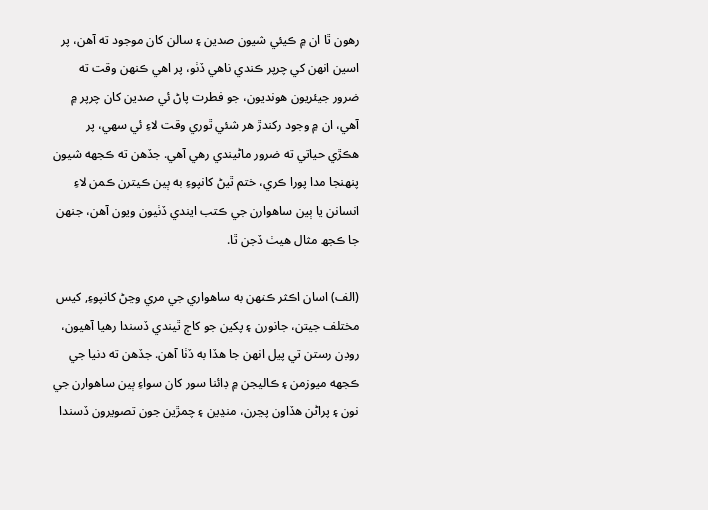رهون ٿا ان ۾ ڪيئي شيون صدين ۽ سالن کان موجود ته آھن، پر اسين انهن کي چرپر ڪندي ناهي ڏٺو، پر اهي ڪنهن وقت ته ضرور جيئريون هونديون، جو فطرت پاڻ ئي صدين کان چرپر ۾ آهي، ان ۾ وجود رکندڙ هر شئي ٿوري وقت لاءِ ئي سهي، پر هڪڙي حياتي ته ضرور ماڻيندي رهي آهي. جڏهن ته ڪجهه شيون پنهنجا مدا پورا ڪري، ختم ٿيڻ کانپوءِ به ٻين ڪيترن ڪمن لاءِ انسانن يا ٻين ساهوارن جي ڪتب ايندي ڏٺيون ويون آهن، جنهن جا ڪجھ مثال هيٺ ڏجن ٿا.

(الف) اسان اڪثر ڪنهن به ساهواري جي مري وڃڻ کانپوءِ, کيس مختلف جيتن، جانورن ۽ پکين جو کاڄ ٿيندي ڏسندا رهيا آهيون، روڊن رستن تي پيل انهن جا هڏا به ڏٺا آهن. جڏهن ته دنيا جي ڪجهه ميوزمن ۽ ڪاليجن ۾ ڊائنا سور کان سواءِ ٻين ساهوارن جي نون ۽ پراڻن هڏاون پڃرن، منڍين ۽ چمڙين جون تصويرون ڏسندا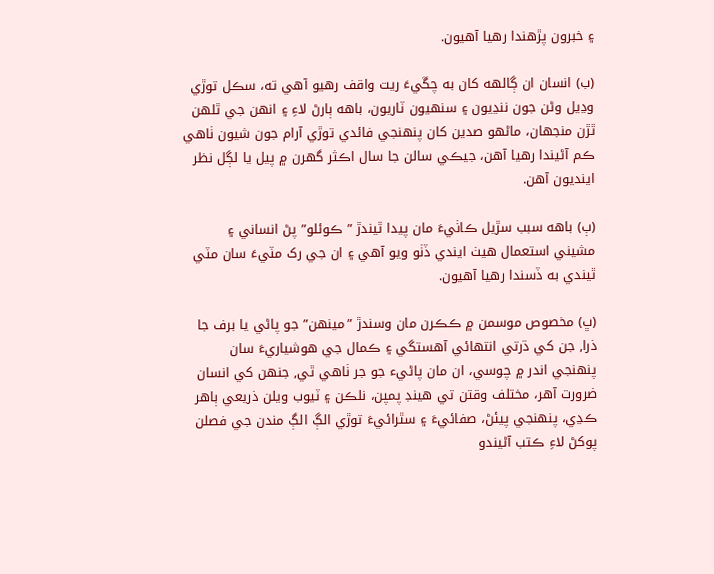۽ خبرون پڙهندا رهيا آهيون.

(ب) انسان ان ڳالهه کان به چڱيءَ ريت واقف رهيو آهي ته، سڪل توڙي وڍيل وڻن جون ننڍيون ۽ سنهيون ٽاريون، باهه ٻارڻ لاءِ ۽ انهن جي ٿلهن ٿڙن منجهان، ماڻهو صدين کان پنهنجي فائدي توڙي آرام جون شيون ٺاهي ڪم آڻيندا رهيا آهن، جيڪي سالن جا سال اڪثر گهرن ۾ پيل يا لڳل نظر اينديون آهن.

(ٻ) باهه سبب سڙيل ڪاٺيءَ مان پيدا ٿيندڙ ”ڪوئلو” پڻ انساني ۽ مشيني استعمال هيٺ ايندي ڏٺو ويو آهي ۽ ان جي رک مٽيءَ سان مٽي ٿيندي به ڏسندا رهيا آهيون.

(ڀ) مخصوص موسمن ۾ ڪڪرن مان وسندڙ ”مينهن” جو پاڻي يا برف جا ذرا, جن کي ڌرتي انتهائي آهستگي ۽ ڪمال جي هوشياريءَ سان پنهنجي اندر ۾ چوسي، ان مان پاڻيء جو جر ٺاهي ٿي, جنهن کي انسان ضرورت آھر، مختلف وقتن تي هينڊ پمپن، نلڪن ۽ ٽيوب ويلن ذريعي ٻاهر ڪڍي، پنهنجي پيئڻ، صفائيءَ ۽ سٿرائيءَ توڙي الڳ الڳ مندن جي فصلن پوکڻ لاءِ ڪتب آڻيندو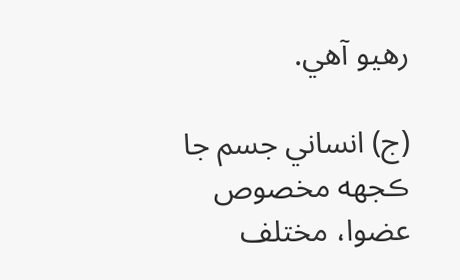رهيو آهي.

(ج) انساني جسم جا ڪجهه مخصوص عضوا، مختلف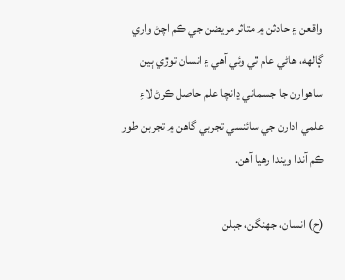واقعن ۽ حادثن ۾ متاثر مريضن جي ڪم اچڻ واري ڳالهه، هاڻي عام ٿي وئي آهي ۽ انسان توڙي ٻين ساهوارن جا جسماني ڍانچا علم حاصل ڪرڻ لاءِ علمي ادارن جي سائنسي تجربي گاهن ۾ تجربن طور ڪم آندا ويندا رهيا آهن.

(ح) انسان، جهنگن، جبلن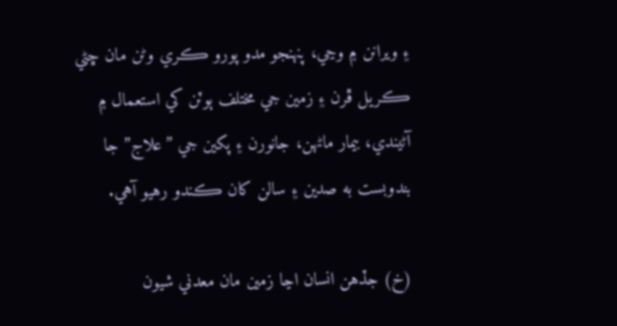۽ ويرانن ۾ وڃي، پنهنجو مدو پورو ڪري وڻن مان ڇڻي ڪريل ڦرن ۽ زمين جي مختلف ٻوٽن کي استعمال ۾ آڻيندي، بيمار ماڻهن، جانورن ۽ پکين جي ”علاج” جا بندوبست به صدين ۽ سالن کان ڪندو رهيو آهي.

(خ) جڏهن انسان اڃا زمين مان معدني شيون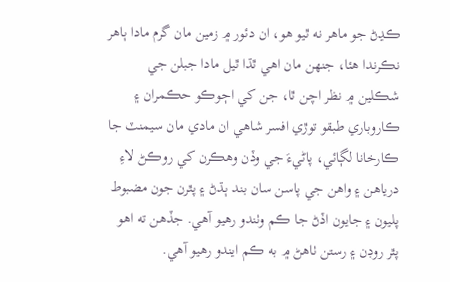ڪڍڻ جو ماهر نه ٿيو هو، ان دئور ۾ زمين مان گرم مادا ٻاهر نڪرندا هئا، جنهن مان اهي ٿڌا ٿيل مادا جبلن جي شڪلين ۾ نظر اچن ٿا، جن کي اڄوڪو حڪمران ۽ ڪاروباري طبقو توڙي افسر شاهي ان مادي مان سيمنٽ جا ڪارخانا لڳائي، پاڻيءَ جي وڏن وهڪرن کي روڪڻ لاءِ درياهن ۽ واهن جي پاسن سان بند ٻڌڻ ۽ پٿرن جون مضبوط پليون ۽ جايون اڏڻ جا ڪم وٺندو رهيو آهي. جڏھن ته اهو پٿر روڊن ۽ رستن ٺاهڻ ۾ به ڪم ايندو رهيو آهي.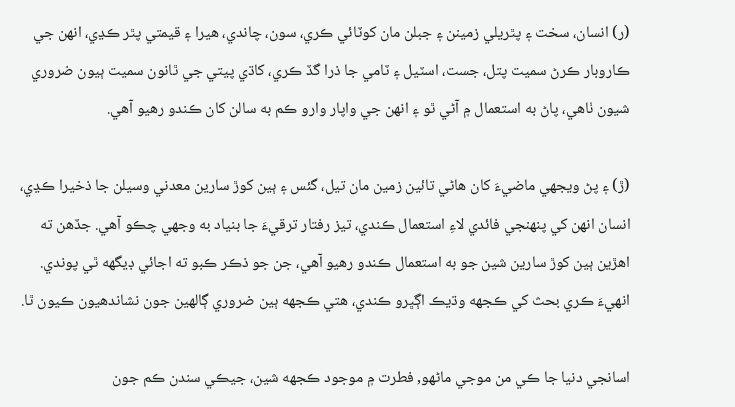(ر) انسان، سخت ۽ پٿريلي زمينن ۽ جبلن مان کوٽائي ڪري، سون، چاندي، هيرا ۽ قيمتي پٿر ڪڍي، انهن جي ڪاروبار ڪرڻ سميت پتل، جست، اسٽيل ۽ ٽامي جا ذرا گڏ ڪري، کاڌي پيتي جي ٿانون سميت ٻيون ضروري شيون ٺاهي، پاڻ به استعمال ۾ آڻي ٿو ۽ انهن جي واپار وارو ڪم به سالن کان ڪندو رهيو آهي.

(ڙ) ۽ پڻ ويجهي ماضيءَ کان ھاڻي تائين زمين مان تيل، گئس ۽ ٻين کوڙ سارين معدني وسيلن جا ذخيرا ڪڍي، انسان انهن کي پنهنجي فائدي لاءِ استعمال ڪندي، تيز رفتار ترقيءَ جا بنياد به وجهي چڪو آهي. جڏهن ته اهڙين ٻين کوڙ سارين شين جو به استعمال ڪندو رهيو آهي، جن جو ذڪر ڪبو ته اجائي ڊيگهه ٿي پوندي. انهيءَ ڪري بحث کي ڪجهه وڌيڪ اڳڀرو ڪندي، هتي ڪجهه ٻين ضروري ڳالهين جون نشاندهيون ڪيون ٿا.

اسانجي دنيا جا ڪي من موجي ماڻهو, فطرت ۾ موجود ڪجهه شين، جيڪي سندن ڪم جون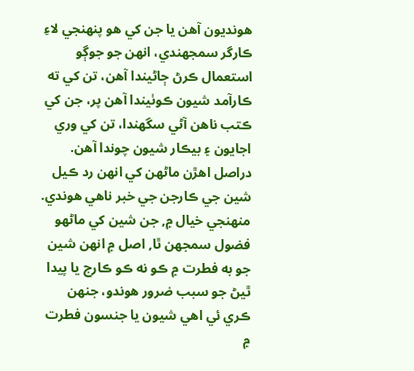هونديون آهن يا جن کي هو پنهنجي لاءِ ڪارگر سمجهندي، انهن جو جوڳو استعمال ڪرڻ ڄاڻيندا آهن، تن کي ته ڪارآمد شيون ڪوٺيندا آهن پر، جن کي ڪتب ناهن آڻي سگهندا، تن کي وري اجايون ۽ بيڪار شيون چوندا آهن. دراصل اهڙن ماڻهن کي انهن رد ڪيل شين جي ڪارجن جي خبر ناهي هوندي. منهنجي خيال ۾, جن شين کي ماڻهو فضول سمجهن ٿا, اصل ۾ انهن شين جو به فطرت ۾ ڪو نه ڪو ڪارج يا پيدا ٿيڻ جو سبب ضرور هوندو، جنهن ڪري ئي اهي شيون يا جنسون فطرت ۾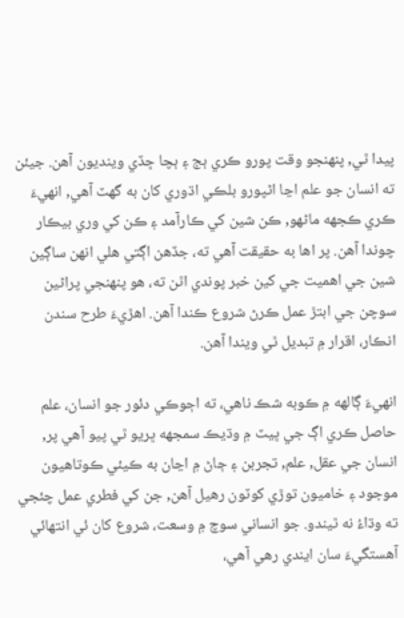پيدا ٿي, پنهنجو وقت پورو ڪري ٻج ۽ ٻچا ڇڏي وينديون آهن. جيئن ته انسان جو علم اڃا اڻپورو بلڪي اڌوري کان به گهٽ آهي, انهيءَ ڪري ڪجهه ماڻهو, ڪن شين کي ڪارآمد ۽ ڪن کي وري بيڪار چوندا آهن. پر اها به حقيقت آهي ته، جڏهن اڳتي هلي انهن ساڳين شين جي اهميت جي کين خبر پوندي اٿن ته، هو پنهنجي پراڻين سوچن جي ابتڙ عمل ڪرڻ شروع ڪندا آهن. اهڙيءَ طرح سندن انڪار، اقرار ۾ تبديل ٿي ويندا آهن.

انهيءَ ڳالهه ۾ ڪوبه شڪ ناهي، ته اڄوڪي دئور جو انسان، علم حاصل ڪري اڳ جي ڀيٽ ۾ وڌيڪ سمجهه ڀريو ٿي پيو آهي پر, انسان جي عقل, علم, تجربن ۽ ڄاڻ ۾ اڃان به ڪيئي ڪوتاهيون موجود ۽ خاميون توڙي کوٽون رهيل آهن, جن کي فطري عمل چئجي ته وڌاءُ نه ٿيندو. جو انساني سوچ ۾ وسعت، شروع کان ئي انتهائي آهستگيءَ سان ايندي رهي آهي،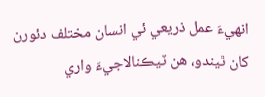انهيءَ عمل ذريعي ئي انسان مختلف دئورن کان ٿيندو، هن ٽيڪنالاجيءَ واري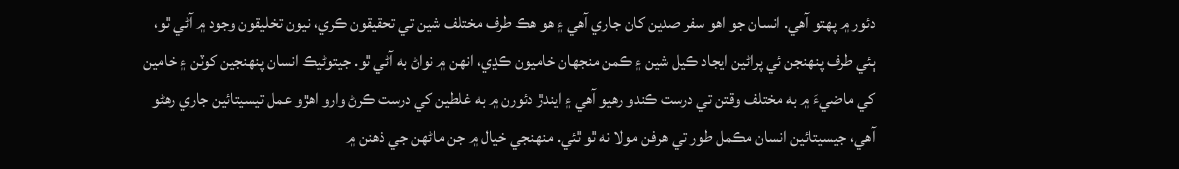دئور ۾ پهتو آهي. انسان جو اهو سفر صدين کان جاري آهي ۽ هو هڪ طرف مختلف شين تي تحقيقون ڪري، نيون تخليقون وجود ۾ آڻي ٿو، ٻئي طرف پنهنجن ئي پراڻين ايجاد ڪيل شين ۽ ڪمن منجهان خاميون ڪڍي، انهن ۾ نواڻ به آڻي ٿو. جيتوڻيڪ انسان پنهنجين کوٽن ۽ خامين کي ماضيءَ ۾ به مختلف وقتن تي درست ڪندو رهيو آهي ۽ ايندڙ دئورن ۾ به غلطين کي درست ڪرڻ وارو اهڙو عمل تيسيتائين جاري رهڻو آهي، جيسيتائين انسان مڪمل طور تي هرفن مولا نه ٿو ٿئي. منهنجي خيال ۾ جن ماڻهن جي ذهنن ۾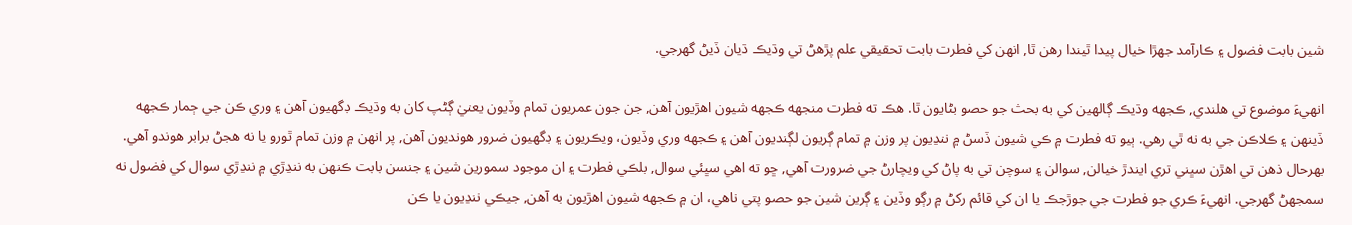شين بابت فضول ۽ ڪارآمد جهڙا خيال پيدا ٿيندا رهن ٿا, انهن کي فطرت بابت تحقيقي علم پڙهڻ تي وڌيڪ ڌيان ڏيڻ گھرجي.

انهيءَ موضوع تي هلندي, ڪجهه وڌيڪ ڳالهين کي به بحث جو حصو بڻايون ٿا. هڪ ته فطرت منجهه ڪجهه شيون اهڙيون آهن, جن جون عمريون تمام وڏيون يعنيٰ ڳڻپ کان به وڌيڪ ڊگھيون آهن ۽ وري ڪن جي ڄمار ڪجهه ڏينهن ۽ ڪلاڪن جي به نه ٿي رهي. ٻيو ته فطرت ۾ ڪي شيون ڏسڻ ۾ ننڍيون پر وزن ۾ تمام ڳريون لڳنديون آهن ۽ ڪجهه وري وڏيون، ويڪريون ۽ ڊگھيون ضرور هونديون آهن, پر انهن ۾ وزن تمام ٿورو يا نه هجڻ برابر هوندو آهي. بهرحال ذهن تي اهڙن سڀني تري ايندڙ خيالن, سوالن ۽ سوچن تي به پاڻ کي ويچارڻ جي ضرورت آهي, ڇو ته اهي سڀئي سوال, بلڪي فطرت ۽ ان موجود سمورين شين ۽ جنسن بابت ڪنهن به ننڍڙي ۾ ننڍڙي سوال کي فضول نه سمجهڻ گھرجي. انهيءَ ڪري جو فطرت جي جوڙجڪ يا ان کي قائم رکڻ ۾ رڳو وڏين ۽ ڳرين شين جو حصو پتي ناهي، ان ۾ ڪجهه شيون اهڙيون به آهن, جيڪي ننڍيون يا ڪن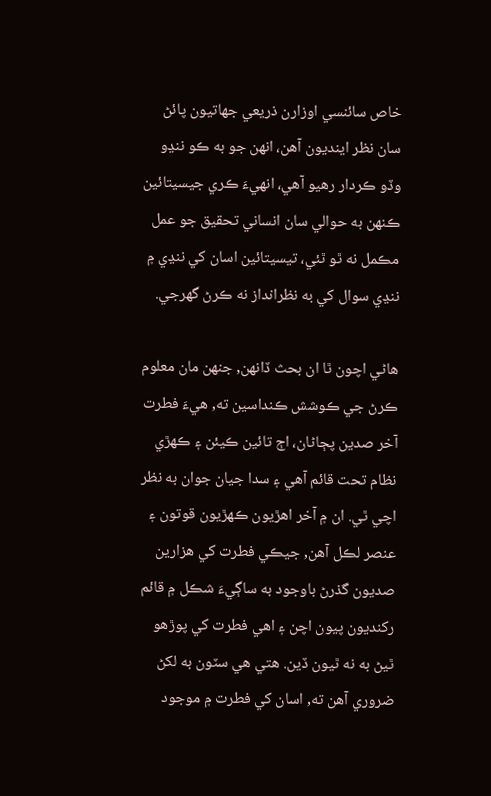خاص سائنسي اوزارن ذريعي جهاتيون پائڻ سان نظر اينديون آهن، انهن جو به ڪو ننڍو وڏو ڪردار رهيو آهي، انهيءَ ڪري جيسيتائين ڪنهن به حوالي سان انساني تحقيق جو عمل مڪمل نه ٿو ٿئي، تيسيتائين اسان کي ننڍي ۾ ننڍي سوال کي به نظرانداز نه ڪرڻ گهرجي.

هاڻي اچون ٿا ان بحث ڏانهن, جنهن مان معلوم ڪرڻ جي ڪوشش ڪنداسين ته, هيءَ فطرت آخر صدين پڄاڻان، اڄ تائين ڪيئن ۽ ڪهڙي نظام تحت قائم آهي ۽ سدا جيان جوان به نظر اچي ٿي. ان ۾ آخر اهڙيون ڪهڙيون قوتون ۽ عنصر لڪل آهن, جيڪي فطرت کي هزارين صديون گذرڻ باوجود به ساڳيءَ شڪل ۾ قائم رکنديون پيون اچن ۽ اهي فطرت کي پوڙهو ٿيڻ به نه ٿيون ڏين. هتي هي سٽون به لکڻ ضروري آهن ته, اسان کي فطرت ۾ موجود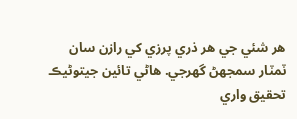هر شئي جي هر ذري پرزي کي رازن سان ٽمٽار سمجهڻ گهرجي. هاڻي تائين جيتوڻيڪ تحقيق واري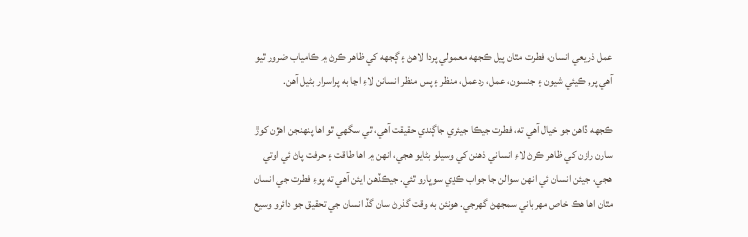عمل ذريعي انسان، فطرت مٿان پيل ڪجهه معمولي پردا لاهڻ ۽ ڳجهه کي ظاهر ڪرڻ ۾ ڪامياب ضرور ٿيو آهي پر, ڪيئي شيون ۽ جنسون، عمل، ردعمل، منظر ۽ پس منظر انسانن لاءِ اڃا به پراسرار بڻيل آهن.

ڪجهه ڏاهن جو خيال آهي ته، فطرت جيڪا جيئري جاڳندي حقيقت آهي، ٿي سگهي ٿو اها پنهنجن اهڙن کوڙ سارن رازن کي ظاهر ڪرڻ لاءِ انساني ذهنن کي وسيلو بڻايو هجي، انهن ۾ اها طاقت ۽ حرفت پاڻ ئي اوتي هجي، جيئن انسان ئي انهن سوالن جا جواب ڪڍي سوڀارو ٿئي. جيڪڏهن ايئن آهي ته پوءِ فطرت جي انسان مٿان اها هڪ خاص مهرباني سمجهڻ گھرجي. هونئن به وقت گذرڻ سان گڏ انسان جي تحقيق جو دائرو وسيع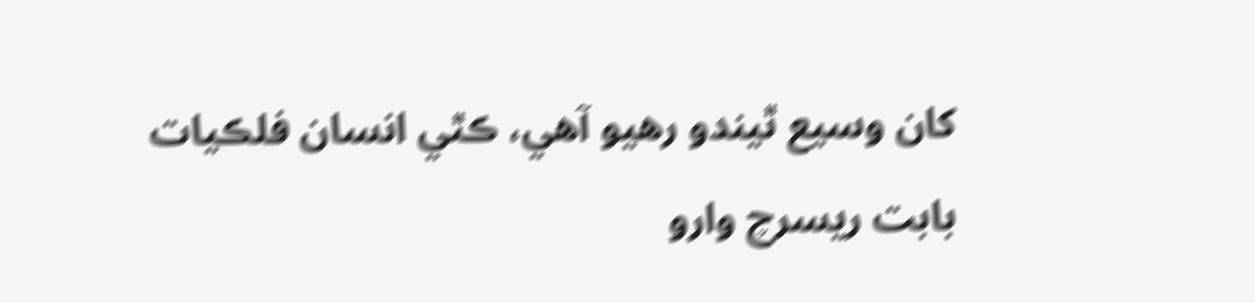کان وسيع ٿيندو رهيو آهي، ڪٿي انسان فلڪيات بابت ريسرچ وارو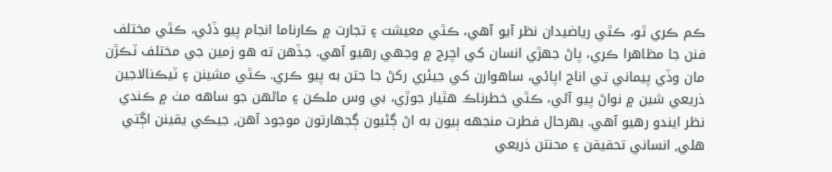ڪم ڪري ٿو، ڪٿي رياضيدان نظر آيو آهي، ڪٿي معيشت ۽ تجارت ۾ ڪارناما انجام پيو ڏئي، ڪٿي مختلف فنن جا مظاهرا ڪري، پاڻ جھڙي انسان کي اچرج ۾ وجهي رهيو آهي. جڏهن ته هو زمين جي مختلف ٽڪڙن مان وڏي پيماني تي اناج اپائي، ساهوارن کي جيئري رکڻ جا جتن به پيو ڪري. ڪٿي مشينن ۽ ٽيڪنالاجين ذريعي شين ۾ نواڻ پيو آڻي، ڪٿي خطرناڪ هٿيار جوڙي، بي وس ملڪن ۽ ماڻهن جو ساهه مٺ ۾ ڪندي نظر ايندو رهيو آهي. بهرحال فطرت منجهه ٻيون به اڻ ڳڻيون ڳجهارتون موجود آهن, جيڪي يقينن اڳتي هلي, انساني تحقيقن ۽ محنتن ذريعي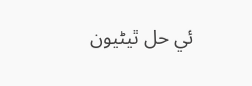ئي حل ٿيڻيون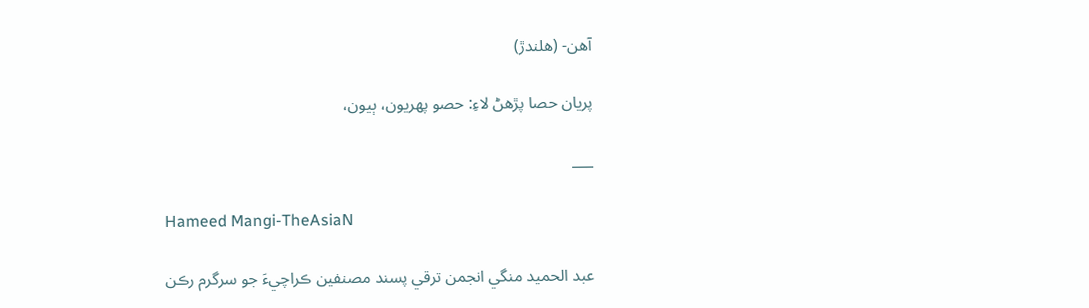آهن- (هلندڙ)

پريان حصا پڙھڻ لاءِ: حصو پھريون، ٻيون،

___

Hameed Mangi-TheAsiaN

عبد الحميد منگي انجمن ترقي پسند مصنفين ڪراچيءَ جو سرگرم رڪن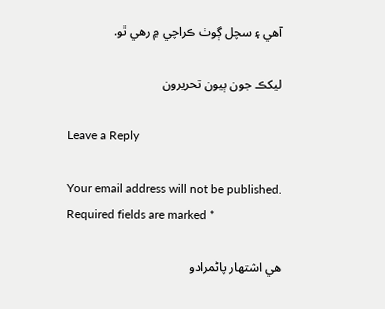آهي ۽ سچل ڳوٺ ڪراچي ۾ رھي ٿو.

ليکڪ جون ٻيون تحريرون

Leave a Reply

Your email address will not be published. Required fields are marked *

هي اشتهار پاڻمرادو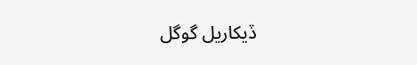ڏيکاريل گوگل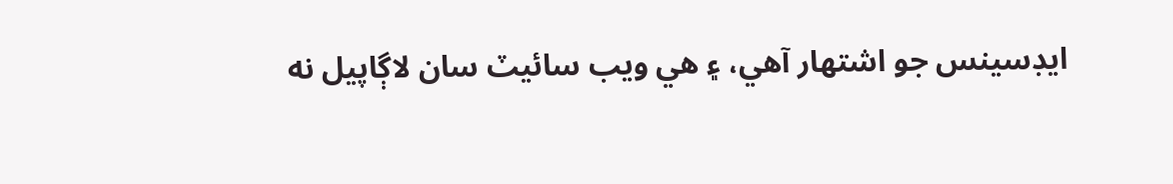ايڊسينس جو اشتهار آهي، ۽ هي ويب سائيٽ سان لاڳاپيل نه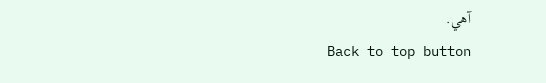آهي.
Back to top button